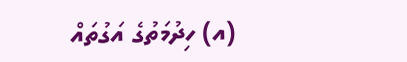(އ) ހިދުމަތުގެ އަގުތައް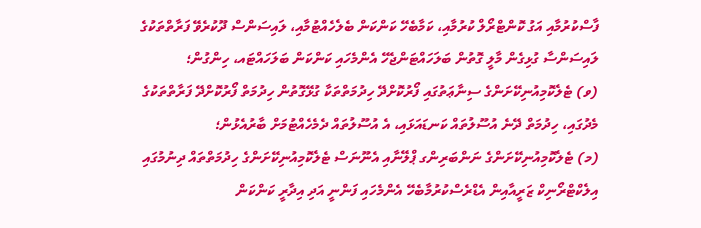ފާސްކުރުމާއި އަގު ކޮންޓްރޯލް ކުރުމާއި، ކަމާބެހޭ ކަންކަން ބެލެހެއްޓުމާއި، ލައިސަންސް ދޫކުރެވޭ ފަރާތްތަކުގެ ލައިސަންސާ ގުޅިގެން މާލީ ގޮތުން ބަލަހައްޓަންޖެހޭ އެންމެހައި ކަންކަން ބަލަހައްޓައ، ހިންގުން؛
(ވ) ޓެލެކޮމިއުނިކޭށަންގެ ސިނާޢަތުގައި ފޯރުކޮށްދޭ ހިދުމަތްތަކާ ގުޅޭގޮތުން ހިދުމަތް ފޯރުކޮށްދޭ ފަރާތްތަކުގެ މެދުގައި، ހިދުމަތް ދޭނެ އުސޫލުތައް ކަނޑައަޅައި، އެ އުސޫލުތައް ދެމެހެއްޓުމަށް ބާރުއެޅުން؛
(މ) ޓެލެކޮމިއުނިކޭށަންގެ ނަންބަރިންގ ޕްލޭނާއި އެނޫނަސް ޓެލެކޮމިއުނިކޭށަންގެ ހިދުމަތްތައް ދިނުމުގައި އިލެކްޓްރޯނިކް ޒަރީއާއިން އެޑްރެސްކުރުމާބެހޭ އެންމެހައި ފަންނީ އަދި އިދާރީ ކަންކަން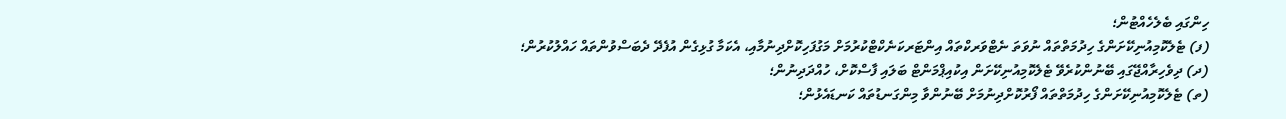ހިންގައި ބެލެހެއްޓުން؛
(ފ) ޓެލެކޮމިއުނިކޭށަންގެ ހިދުމަތްތައް ނުވަތަ ނެޓްވަރކްތައް އިންޓަރކަނެކްޓްކުރުމަށް މަގުފަހިކޮށްދިނުމާއި، އެކަމާ ގުޅިގެން އުފެދޭ ދެބަސްވުންތައް ހައްލުކުރުން؛
(ދ) ދިވެހިރާއްޖޭގައި ބޭނުންކުރެވޭ ޓެލެކޮމިއުނިކޭށަން އިކުއިޕްމަންޓް ބަލައި ފާސްކޮށް، ހުއްދަދިނުން؛
(ތ) ޓެލެކޮމިއުނިކޭށަންގެ ހިދުމަތްތައް ފޯރުކޮށްދިނުމަށް ބޭނުންވާ މިންގަނޑުތައް ކަނޑައެޅުން؛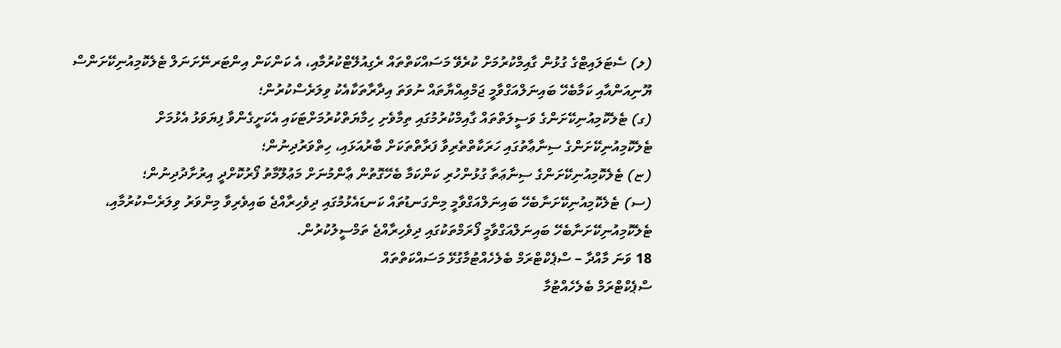(ލ) ސެޓަލައިޓްގެ ގުޅުން ގާއިމްކުރުމަށް ކުރެވޭ މަސައްކަތްތައް ރެގިއުލޭޓްކުރުމާއި، އެ ކަންކަން އިންޓަރނޭށަނަލް ޓެލެކޮމިއުނިކޭށަންސް ޔޫނިއަންއާއި ކަމާބެހޭ ބައިނަލްއަގްވާމީ ޖަމްޢިއްޔާތައް ނުވަތަ އިދާރާތަކާއެކު ވިލަރެސްކުރުން؛
(ގ) ޓެލެކޮމިއުނިކޭށަންގެ ވަސީލަތްތައް ގާއިމްކުރުމުގައި ތިމާވެށި ހިމާޔަތްކުރުމަށްޓަކައި އެކަށީގެންވާ ފިޔަވަޅު އެޅުމަށް ޓެލެކޮމިއުނިކޭށަންގެ ސިނާޢާތުގައި ހަރަކާތްތެރިވާ ފަރާތްތަކަށް ބާރުއަޅައި، ހިތްވަރުދިނުން؛
(ޏ) ޓެލެކޮމިއުނިކޭށަންގެ ސިނާޢަތާ ގުޅުންހުރި ކަންކަމާ ބެހޭގޮތުން ޢާންމުނަށް މަޢުލޫމާތު ފޯރުކޮށްދީ އިރުށާދުދިނުން؛
(ސ) ޓެލެކޮމިއުނިކޭށަނާބެހޭ ބައިނަލްއަގްވާމީ މިންގަނޑުތައް ކަނޑައެޅުމުގައި ދިވެހިރާއްޖެ ބައިވެރިވާ މިންވަރު ވިލަރެސްކުރުމާއި، ޓެލެކޮމިއުނިކޭށަނާބެހޭ ބައިނަލްއަގްވާމީ ފޯރަމްތަކުގައި ދިވެހިރާއްޖެ ތަމްސީލުކުރުން.
18 ވަނަ މާއްދާ – ސްޕެކްޓްރަމް ބެލެހެއްޓުމާގުޅޭ މަސައްކަތްތައް
ސްޕެކްޓްރަމް ބެލެހެއްޓުމާ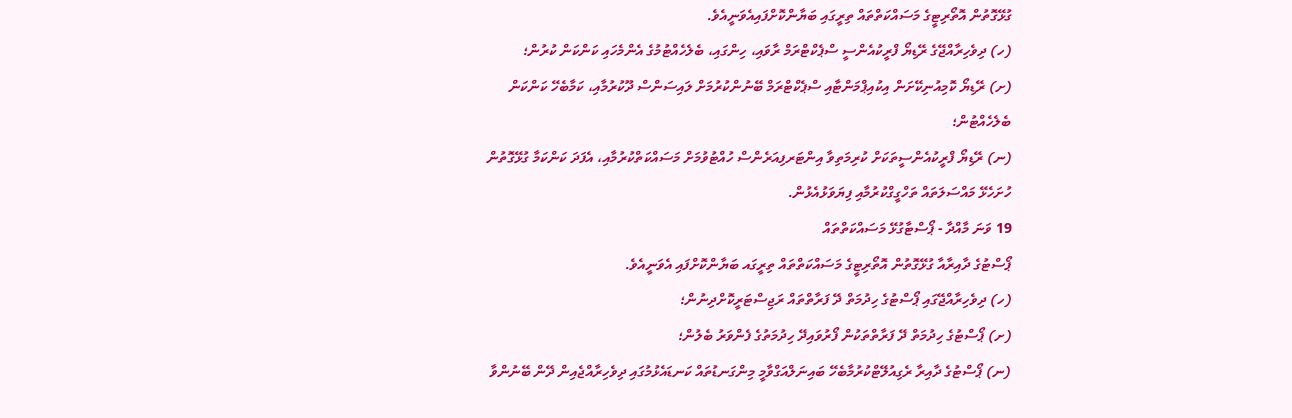ގުޅޭގޮތުން އޮތޯރިޓީގެ މަސައްކަތްތައް ތިރީގައި ބަޔާންކޮށްފައިއެވަނީއެވެ.
(ހ) ދިވެހިރާއްޖޭގެ ރޭޑިޔޯ ފްރީކުއެންސީ ސްޕެކްޓްރަމް ރާވައި، ހިންގައި، ބެލެހެއްޓުމުގެ އެންމެހައި ކަންކަން ކުރުން؛
(ށ) ރޭޑިޔޯ ކޮމިއުނިކޭށަން އިކުއިޕްމަންޓާއި ސްޕެކްޓްރަމް ބޭނުންކުރުމަށް ލައިސަންސް ދޫކުރުމާއި، ކަމާބެހޭ ކަންކަން ބެލެހެއްޓުން؛
(ނ) ރޭޑިޔޯ ފްރީކުއެންސީތަކަށް ކުރިމަތިވާ އިންޓަރފިއަރެންސް ހުއްޓުވުމަށް މަސައްކަތްކުރުމާއި، އެފަދަ ކަންކަމާ ގުޅޭގޮތުން ހުށަހެޅޭ މައްސަލަތައް ތަހްގީގްކުރުމާއި ފިޔަވަޅުއެޅުން.
19 ވަނަ މާއްދާ - ޕޯސްޓާގުޅޭ މަސައްކަތްތައް
ޕޯސްޓުގެ ދާއިރާއާ ގުޅޭގޮތުން އޮތޯރިޓީގެ މަސައްކަތްތައް ތިރީގައ ބަޔާންކޮށްފައި އެވަނީއެވެ.
(ހ) ދިވެހިރާއްޖޭގައި ޕޯސްޓުގެ ހިދުމަތް ދޭ ފަރާތްތައް ރަޖިސްޓަރީކޮށްދިނުން؛
(ށ) ޕޯސްޓުގެ ހިދުމަތް ދޭ ފަރާތްތަކުން ފޯރުވައިދޭ ހިދުމަތުގެ ފެންވަރު ބެލުން؛
(ނ) ޕޯސްޓުގެ ދާއިރާ ރެގިއުލޭޓްކުރުމާބެހޭ ބައިނަލްއަގްވާމީ މިންގަނޑުތައް ކަނޑައެޅުމުގައި ދިވެހިރާއްޖެއިން ދޭން ބޭނުންވާ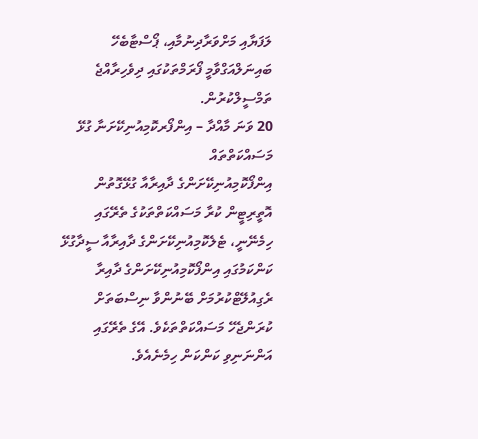ލަފަޔާއި މަށްވަރާދިނުމާއި، ޕޯސްޓާބެހޭ ބައިނަލްއަގްވާމީ ފޯރަމްތަކުގައި ދިވެހިރާއްޖެ ތަމްސީލްކުރުން.
20 ވަނަ މާއްދާ – އިންފޯރކޮމިއުނިކޭށަނާ ގުޅޭ މަސައްކަތްތައް
އިންފޯކޮމިއުނިކޭށަންގެ ދާއިރާއާ ގުޅޭގޮތުން އޮތީރިޓީން ކުރާ މަސައްކަތްތަކުގެ ތެރޭގައި ހިމެނޭނީ، ޓެލެކޮމިއުނިކޭށަންގެ ދާއިރާއާ ސީދާގުޅޭ ކަންކަމުގައި އިންފޯކޮމިއުނިކޭށަންގެ ދާއިރާ ރެގިއުލޭޓްކުރުމަށް ބޭނުންވާ ނިސްބަތަށް ކުރަންޖެހޭ މަސައްކަތްތަކެވެ. އޭގެ ތެރޭގައި އަންނަނިވި ކަންކަން ހިމެނެއެވެ.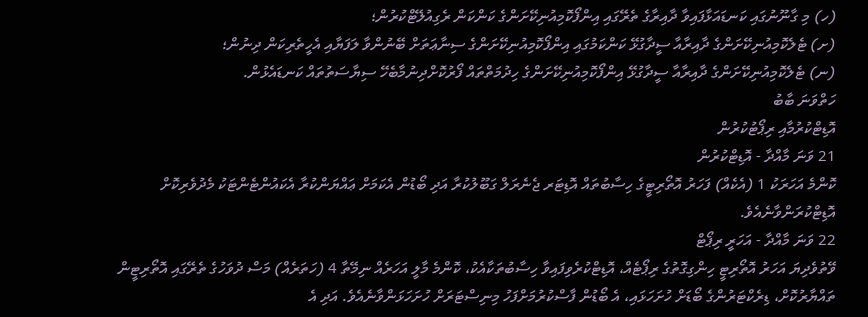(ހ) މި ގާނޫނުގައި ކަނޑައަޅާފައިވާ ދާއިރާގެ ތެރޭގައި އިންފޯކޮމިއުނިކޭށަންގެ ކަންކަން ރެގިއުލޭޓްކުރުން؛
(ށ) ޓެލެކޮމިއުނިކޭށަންގެ ދާއިރާއާ ސީދާގުޅޭ ކަންކަމުގައި އިންފޯކޮމިއުނިކޭށަންގެ ސިނާޢަތަށް ބޭނުންވާ ލަފަޔާއި އެހީތެރިކަން ދިނުން؛
(ނ) ޓެލެކޮމިއުނިކޭށަންގެ ދާއިރާއާ ސީދާގުޅޭ އިންފޯކޮމިއުނިކޭށަންގެ ހިދުމަތްތައް ފޯރުކޮށްދިނުމާބެހޭ ސިޔާސަތުތައް ކަނޑައެޅުން.
ހަތްވަނަ ބާބު
އޮޑިޓްކުރުމާއި ރިޕޯޓުކުރުން
21 ވަނަ މާއްދާ - އޮޑިޓްކުރުން
ކޮންމެ އަހަރަކު 1 (އެކެއް) ފަހަރު އޮތޯރިޓީގެ ހިސާބުތައް އޮޑިޓަރ ޖެނެރަލް ގަބޫލުކުރާ އަދި ބޯޑުން އެކަމަށް ޢައްޔަންކުރާ އެކައުންޓެންޓަކު މެދުވެރިކޮށް އޮޑިޓްކުރަންވާނެއެވެ.
22 ވަނަ މާއްދާ - އަހަރީ ރިޕޯޓް
ވޭތުވެދިޔަ އަހަރު އޮތޯރިޓީ ހިންގިގޮތުގެ ރިޕޯޓެއް، އޮޑިޓްކުރެވިފައިވާ ހިސާބުތަކާއެކު، ކޮންމެ މާލީ އަހަރެއް ނިމޭތާ 4 (ހަތަރެއް) މަސް ދުވަހުގެ ތެރޭގައި އޮތޯރިޓީން ތައްޔާރުކޮށް، ޑިރެކްޓަރުންގެ ބޯޑަށް ހުށަހަޅައި، އެ ބޯޑުން ފާސްކުރުމަށްފަހު މިނިސްޓަރަށް ހުށަހަޅަންވާނެއެވެ. އަދި އެ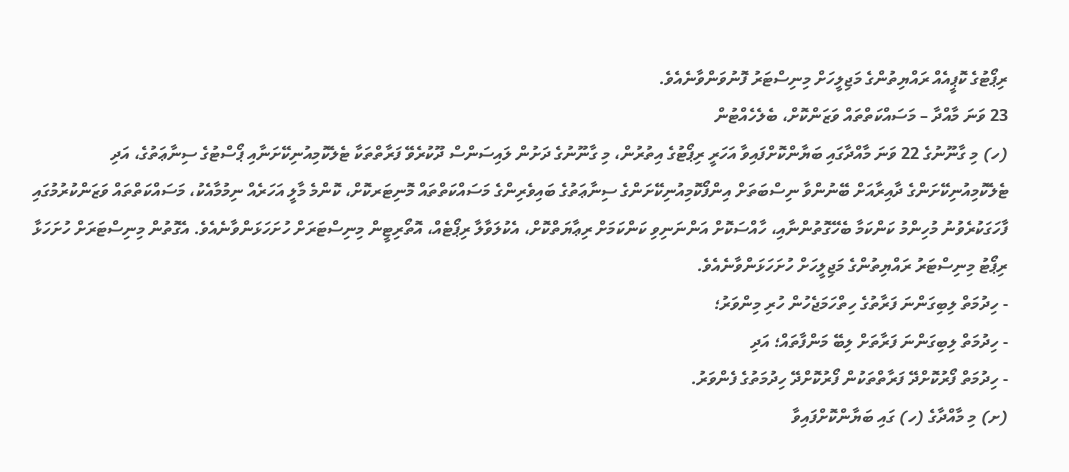ރިޕޯޓުގެ ކޮޕީއެއް ރައްޔިތުންގެ މަޖިލީހަށް މިނިސްޓަރު ފޮނުވަންވާނެއެވެ.
23 ވަނަ މާއްދާ – މަސައްކަތްތައް ވަޒަންކޮށް، ބެލެހެއްޓުން
(ހ) މި ގާނޫނުގެ 22 ވަނަ މާއްދާގައި ބަޔާންކޮށްފައިވާ އަހަރީ ރިޕޯޓުގެ އިތުރުން، މި ގާނޫނުގެ ދަށުން ލައިސަންސް ދޫކުރެވޭ ފަރާތްތަކާ ޓެލެކޮމިއުނިކޭށަނާއި ޕޯސްޓުގެ ސިނާޢަތުގެ، އަދި ޓެލެކޮމިއުނިކޭށަންގެ ދާއިރާއަށް ބޭނުންވާ ނިސްބަތަށް އިންފޯކޮމިއުނިކޭށަންގެ ސިނާޢަތުގެ ބައިވެރިންގެ މަސައްކަތްތައް މޮނިޓަރކޮށް، ކޮންމެ މާލީ އަހަރެއް ނިމުމާއެކު، މަސައްކަތްތައް ވަޒަންކުރުމުގައި ފާހަގަކުރެވުނު މުހިންމު ކަންކަމާ ބެހޭގޮތުންނާއި، ހާއްސަކޮށް އަންނަނިވި ކަންކަމަށް ރިޢާޔަތްކޮށް، އެކުލަވާލާ ރިޕޯޓެއް، އޮތޯރިޓީން މިނިސްޓަރަށް ހުށަހަޅަންވާނެއެވެ. އެގޮތުން މިނިސްޓަރަށް ހުށަހަޅާ ރިޕޯޓު މިނިސްޓަރު ރައްޔިތުންގެ މަޖިލީހަށް ހުށަހަޅަންވާނެއެވެ.
- ހިދުމަތް ލިބިގަންނަ ފަރާތުގެ ހިތްހަމަޖެހުން ހުރި މިންވަރު؛
- ހިދުމަތް ލިބިގަންނަ ފަރާތަށް ލިބޭ މަންފާތައް؛ އަދި
- ހިދުމަތް ފޯރުކޮށްދޭ ފަރާތްތަކުން ފޯރުކޮށްދޭ ހިދުމަތުގެ ފެންވަރު.
(ށ) މި މާއްދާގެ (ހ) ގައި ބަޔާންކޮށްފައިވާ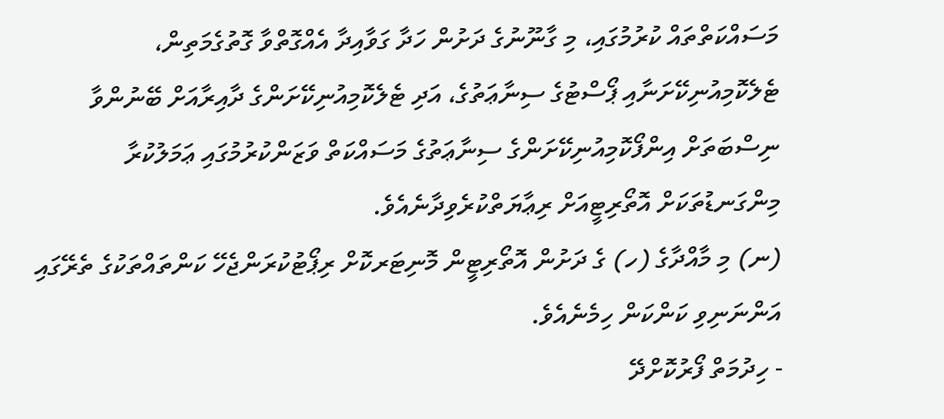މަސައްކަތްތައް ކުރުމުގައި، މި ގާނޫނުގެ ދަށުން ހަދާ ގަވާއިދާ އެއްގޮތްވާ ގޮތުގެމަތިން، ޓެލެކޮމިއުނިކޭށަނާއި ޕޯސްޓުގެ ސިނާޢަތުގެ، އަދި ޓެލެކޮމިއުނިކޭށަންގެ ދާއިރާއަށް ބޭނުންވާ ނިސްބަތަށް އިންފޯކޮމިއުނިކޭށަންގެ ސިނާޢަތުގެ މަސައްކަތް ވަޒަންކުރުމުގައި ޢަމަލުކުރާ މިންގަނޑުތަކަށް އޮތޯރިޓީއަށް ރިޢާޔަތްކުރެވިދާނެއެވެ.
(ނ) މި މާއްދާގެ (ހ) ގެ ދަށުން އޮތޯރިޓީން މޮނިޓަރކޮށް ރިޕޯޓުކުރަންޖެހޭ ކަންތައްތަކުގެ ތެރޭގައި އަންނަނިވި ކަންކަން ހިމެނެއެވެ.
- ހިދުމަތް ފޯރުކޮށްދޭ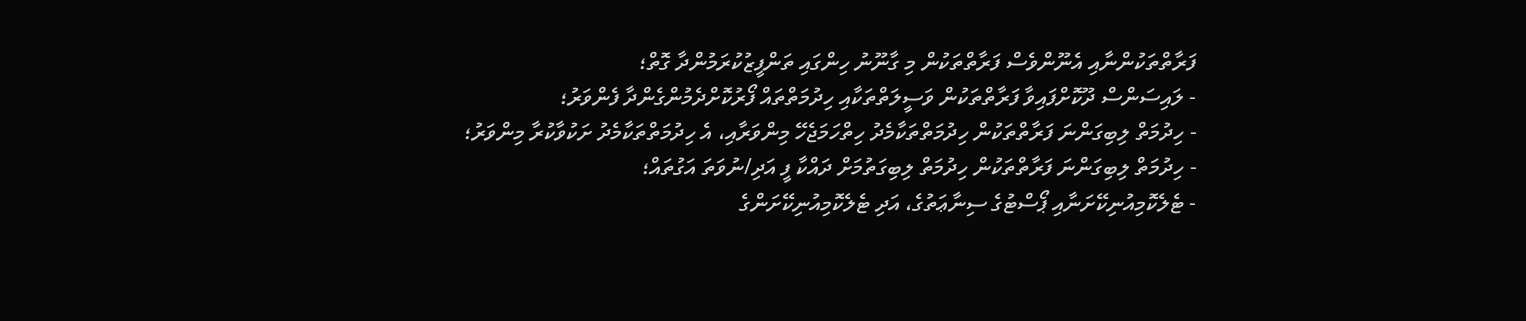ފަރާތްތަކުންނާއި އެނޫންވެސް ފަރާތްތަކުން މި ގާނޫނު ހިންގައި ތަންފީޒުކުރަމުންދާ ގޮތް؛
- ލައިސަންސް ދޫކޮށްފައިވާ ފަރާތްތަކުން ވަސީލަތްތަކާއި ހިދުމަތްތައް ފޯރުކޮށްދެމުންގެންދާ ފެންވަރު؛
- ހިދުމަތް ލިބިގަންނަ ފަރާތްތަކުން ހިދުމަތްތަކާމެދު ހިތްހަމަޖެހޭ މިންވަރާއި، އެ ހިދުމަތްތަކާމެދު ށަކުވާކުރާ މިންވަރު؛
- ހިދުމަތް ލިބިގަންނަ ފަރާތްތަކުން ހިދުމަތް ލިބިގަތުމަށް ދައްކާ ފީ އަދި/ނުވަތަ އަގުތައް؛
- ޓެލެކޮމިއުނިކޭށަނާއި ޕޯސްޓުގެ ސިނާޢަތުގެ، އަދި ޓެލެކޮމިއުނިކޭށަންގެ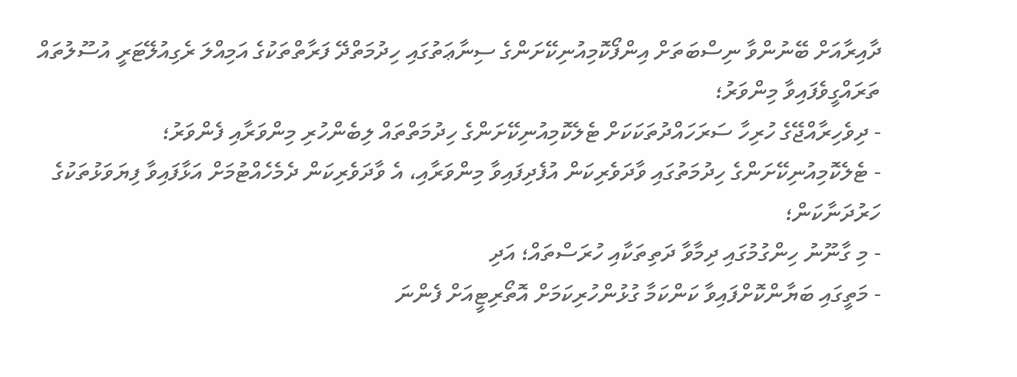ދާއިރާއަށް ބޭނުންވާ ނިސްބަތަށް އިންފޯކޮމިއުނިކޭށަންގެ ސިނާޢަތުގައި ހިދުމަތްދޭ ފަރާތްތަކުގެ އަމިއްލަ ރެގިއުލޭޓަރީ އުސޫލުތައް ތަރައްގީވެފައިވާ މިންވަރު؛
- ދިވެހިރާއްޖޭގެ ހުރިހާ ސަރަހައްދުތަކަކަށް ޓެލެކޮމިއުނިކޭށަންގެ ހިދުމަތްތައް ލިބެންހުރި މިންވަރާއި ފެންވަރު؛
- ޓެލެކޮމިއުނިކޭށަންގެ ހިދުމަތުގައި ވާދަވެރިކަން އުފެދިފައިވާ މިންވަރާއި، އެ ވާދަވެރިކަން ދެމެހެއްޓުމަށް އަޅާފައިވާ ފިޔަވަޅުތަކުގެ ހަރުދަނާކަން؛
- މި ގާނޫނު ހިންގުމުގައި ދިމާވާ ދަތިތަކާއި ހުރަސްތައް؛ އަދި
- މަތީގައި ބަޔާންކޮށްފައިވާ ކަންކަމާ ގުޅުންހުރިކަމަށް އޮތޯރިޓީއަށް ފެންނަ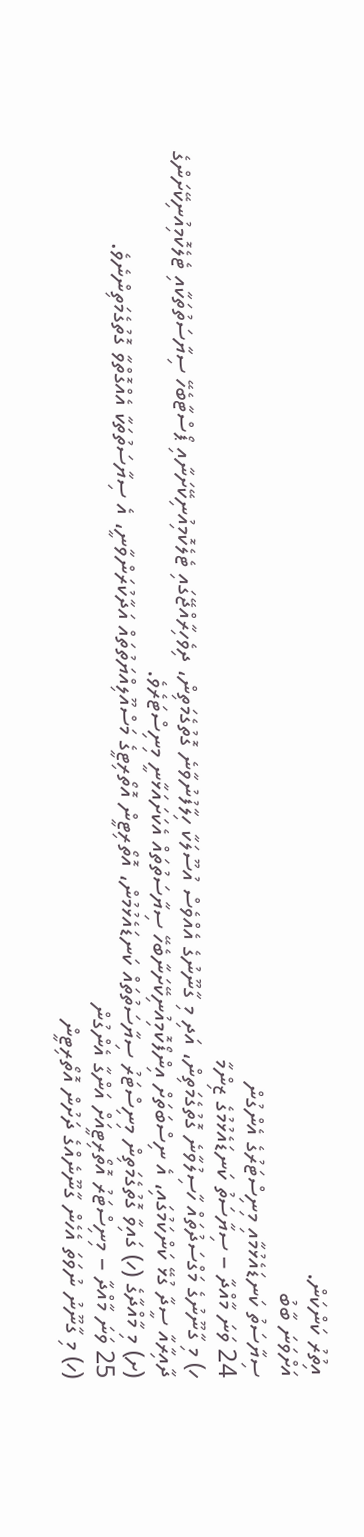އިތުރު ކަންކަން.
އަށްވަނަ ބާބު
ސިޔާސަތު ކަނޑައެޅުމާއި މިނިސްޓަރުގެ އެންގުން
24 ވަނަ މާއްދާ – ސިޔާސަތު ކަނޑައެޅުމުގެ ޒިންމާ
ހ) މި ގާނޫނުގެ މަގްސަދުތައް ހާސިލުވާނެ ގޮތުގެމަތިން، އަދި މި ގާނޫނުގެ އެއްވެސް އުސޫލަކާ ހިލާފުނުވާނެ ގޮތުގެމަތިން، ދިވެހިރާއްޖޭގައި ޓެލެކޮމިއުނިކޭށަނާއި ޕޯސްޓާބެހޭ ސިޔާސަތުތަކާއި ޓެލެކޮމިއުނިކޭށަންގެ ދާއިރާއާ ސީދާ ގުޅޭ ކަންކަމުގައި، އެ ނިސްބަތަށް އިންފޯކޮމިއުނިކޭށަނާބެހޭ ސިޔާސަތުތައް އެކަށައަޅާނީ މިނިސްޓަރެވެ.
(ށ) މި މާއްދާގެ (ހ) ގައިވާ ގޮތުގެމަތިން މިނިސްޓަރު ސިޔާސަތުތައް ކަނޑައެޅުމުން، އޮތޯރިޓީން އޮތޯރިޓީގެ މަސްއޫލިއްޔަތުތައް އަދާކުރަންވާނީ، އެ ސިޔާސަތުތަކާ އެއްގޮތްވާ ގޮތުގެމަތިންނެވެ.
25 ވަނަ މާއްދާ – މިނިސްޓަރު އޮތޯރިޓީއަށް އަންގާ އެންގުން
(ހ) މި ގާނޫނު ނުވަތަ އެހެން ގާނޫނެއްގެ ދަށުން އޮތޯރިޓީން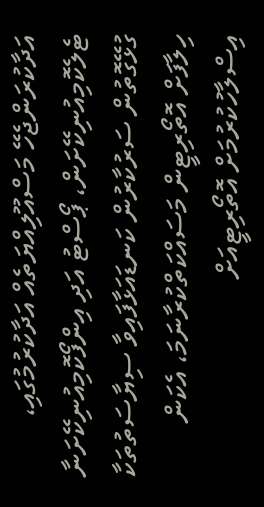އަދާކުރަންޖެހޭ މަސްއޫލިއްޔަތެއް އަދާކުރުމުގައި، ޓެލެކޮމިއުނިކޭށަން، ޕޯސްޓު އަދި އިންފޯކޮމިއުނިކޭށަނާ ގުޅޭގޮތުން ސަރުކާރުން ކަނޑައަޅާފައިވާ ސިޔާސަތުތަކާ ހިލާފަށް އޮތޯރިޓީން މަސައްކަތްކުރާނަމަ، އެކަން އިސްލާހުކުރުމަށް އޮތޯރިޓީއަށް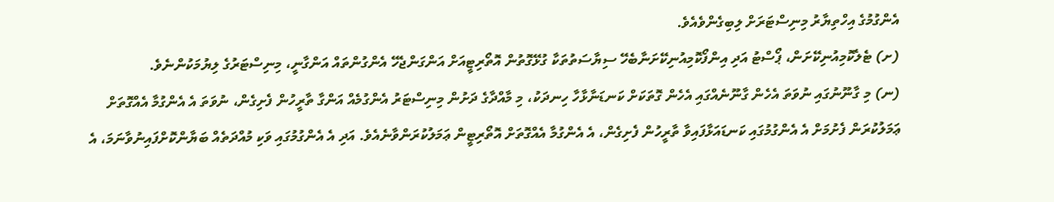އެންގުމުގެ އިހްތިޔާރު މިނިސްޓަރަށް ލިބިގެންވެއެވެ.
(ށ) ޓެލެކޮމިއުނިކޭށަން، ޕޯސްޓު އަދި އިންފޯކޮމިއުނިކޭށަނާބެހޭ ސިޔާސަތުތަކާ ގުޅޭގޮތުން އޮތޯރިޓީއަށް އަންގަންޖެހޭ އެންގުންތައް އަންގާނީ، މިނިސްޓަރުގެ ލިޔުމަކުންނެވެ.
(ނ) މި ގާނޫނުގައި ނުވަތަ އެހެން ގާނޫނެއްގައި އެހެން ގޮތަކަށް ކަނޑަނާޅާހާ ހިނދަކު، މި މާއްދާގެ ދަށުން މިނިސްޓަރު އެންގުމެއް އަންގާ ތާރީހުން ފެށިގެން، ނުވަތަ އެ އެންގުމާ އެއްގޮތަށް ޢަމަލުކުރަން ފެށުމަށް އެ އެންގުމުގައި ކަނޑައަޅާފައިވާ ތާރީހުން ފެށިގެން، އެ އެންގުމާ އެއްގޮތަށް އޮތޯރިޓީން ޢަމަލުކުރަންވާނެއެވެ. އަދި އެ އެންގުމުގައި ވަކި މުއްދަތެއް ބަޔާންކޮށްފައިނުވާނަމަ، އެ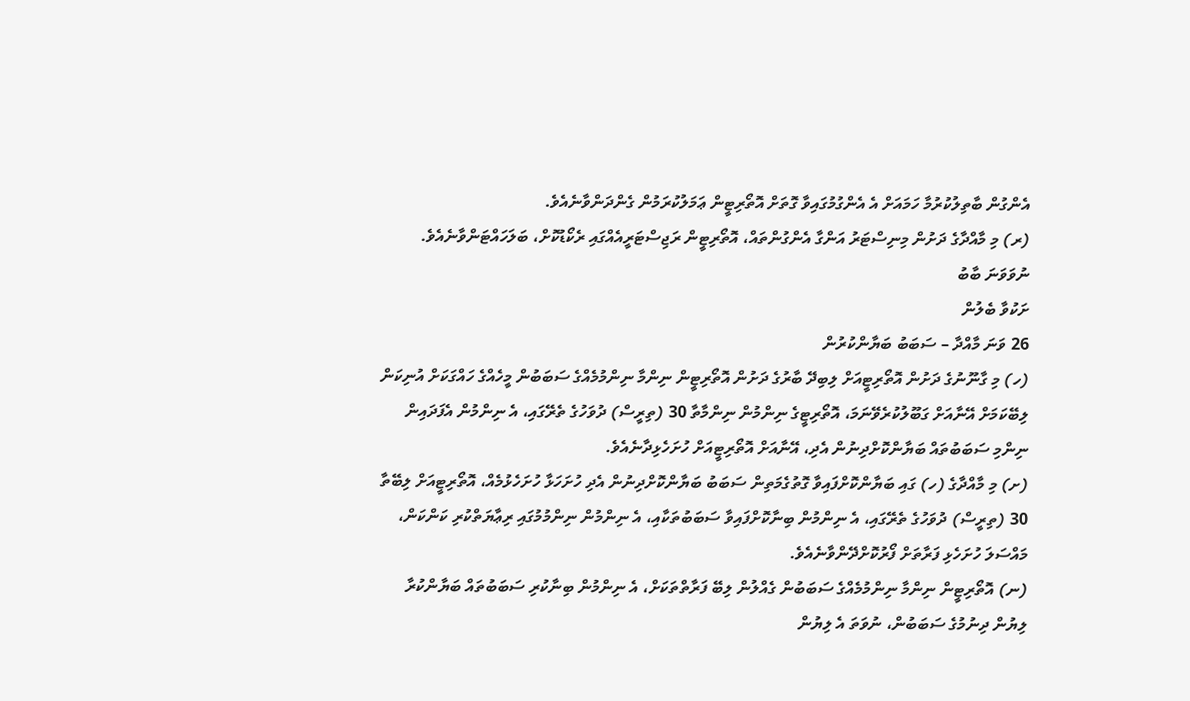އެންގުން ބާތިލުކުރުމާ ހަމައަށް އެ އެންގުމުގައިވާ ގޮތަށް އޮތޯރިޓީން ޢަމަލުކުރަމުން ގެންދަންވާނެއެވެ.
(ރ) މި މާއްދާގެ ދަށުން މިނިސްޓަރު އަންގާ އެންގުންތައް، އޮތޯރިޓީން ރަޖިސްޓަރީއެއްގައި ރެކޯޑުކޮށް، ބަލަހައްޓަންވާނެއެވެ.
ނުވަވަނަ ބާބު
ށަކުވާ ބެލުން
26 ވަނަ މާއްދާ – ސަބަބު ބަޔާންކުރުން
(ހ) މި ގާނޫނުގެ ދަށުން އޮތޯރިޓީއަށް ލިބިދޭ ބާރުގެ ދަށުން އޮތޯރިޓީން ނިންމާ ނިންމުމެއްގެ ސަބަބުން މީހެއްގެ ހައްގަކަށް އުނިކަން ލިބޭކަމަށް އޭނާއަށް ގަބޫލުކުރެވޭނަމަ، އޮތޯރިޓީގެ ނިންމުން ނިންމާތާ 30 (ތިރީސް) ދުވަހުގެ ތެރޭގައި، އެ ނިންމުން އެފަދައިން ނިންމި ސަބަބުތައް ބަޔާންކޮށްދިނުން އެދި، އޭނާއަށް އޮތޯރިޓީއަށް ހުށަހެޅިދާނެއެވެ.
(ށ) މި މާއްދާގެ (ހ) ގައި ބަޔާންކޮށްފައިވާ ގޮތުގެމަތިން ސަބަބު ބަޔާންކޮށްދިނުން އެދި ހުށަހަޅާ ހުށަހެޅުމެއް، އޮތޯރިޓީއަށް ލިބޭތާ 30 (ތިރީސް) ދުވަހުގެ ތެރޭގައި، އެ ނިންމުން ބިނާކޮށްފައިވާ ސަބަބުތަކާއި، އެ ނިންމުން ނިންމުމުގައި ރިޢާޔަތްކުރި ކަންކަން، މައްސަލަ ހުށަހެޅި ފަރާތަށް ފޯރުކޮށްދޭންވާނެއެވެ.
(ނ) އޮތޯރިޓީން ނިންމާ ނިންމުމެއްގެ ސަބަބުން ގެއްލުން ލިބޭ ފަރާތްތަކަށް، އެ ނިންމުން ބިނާކުރި ސަބަބުތައް ބަޔާންކުރާ ލިޔުން ދިނުމުގެ ސަބަބުން، ނުވަތަ އެ ލިޔުން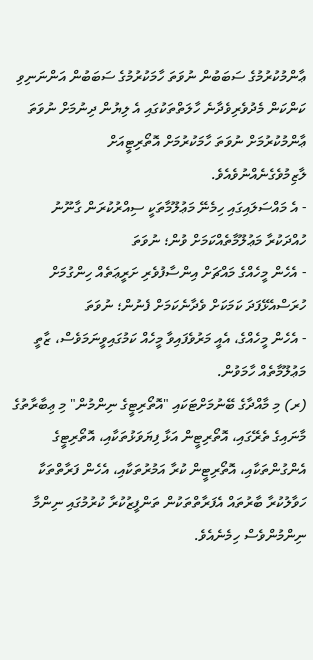ޢާންމުކުރުމުގެ ސަބަބުން ނުވަތަ ހާމަކުރުމުގެ ސަބަބުން އަންނަނިވި ކަންކަން މެދުވެރިވެދާނެ ހާލަތްތަކުގައި އެ ލިޔުން ދިނުމަށް ނުވަތަ ޢާންމުކުރުމަށް ނުވަތަ ހާމަކުރުމަށް އޮތޯރިޓީއަށް ލާޒިމުވެގެނެއްނުވެއެވެ.
- އެ މައްސަލައިގައި ހިމެނޭ މަޢުލޫމާތަކީ ސިއްރުކުރަން ގާނޫނު ހުއްދަކުރާ މަޢުލޫމާތެއްކަމަށް ވުން؛ ނުވަތަ
- އެހެން މީހެއްގެ މައްޗަށް އިންސާފުވެރި ށަރީޢަތެއް ހިންގުމަށް ހުރަސްއެޅޭފަދަ ކަމަކަށް ވެދާނެކަމަށް ފެނުން؛ ނުވަތަ
- އެހެން މީހެއްގެ، އެއީ މަރުވެފައިވާ މީހެއް ކަމުގައިވީނަމަވެސް، ޒާތީ މަޢުލޫމާތެއް ހާމަވުން.
(ރ) މި މާއްދާގެ ބޭނުމަށްޓަކައި "އޮތޯރިޓީގެ ނިންމުން" މި ޢިބާރާތުގެ މާނައިގެ ތެރޭގައި، އޮތޯރިޓީން އަޅާ ފިޔަވަޅުތަކާއި، އޮތޯރިޓީގެ އެންގުންތަކާއި، އޮތޯރިޓީން ކުރާ އަމުރުތަކާއި، އެހެން ފަރާތްތަކާ ހަވާލުކުރާ ބާރުތައް އެފަރާތްތަކުން ތަންފީޒުކުރާ ކުރުމުގައި ނިންމާ ނިންމުންވެސް ހިމެނެއެވެ.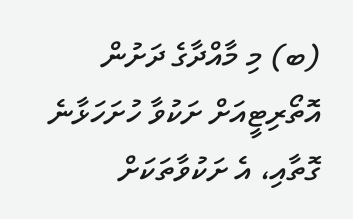(ބ) މި މާއްދާގެ ދަށުން އޮތޯރިޓީއަށް ށަކުވާ ހުށަހަޅާނެ ގޮތާއި، އެ ށަކުވާތަކަށް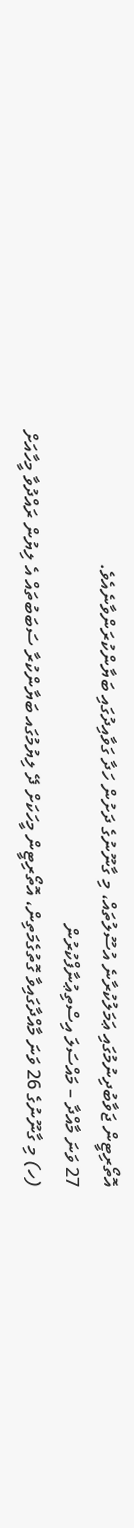އޮތޯރިޓީން ޖަވާބުދިނުމުގައި ޢަމަލުކުރާނެ އުސޫލުތައް، މި ގާނޫނުގެ ދަށުން ހަދާ ގަވާއިދުގައި ބަޔާންކުރަންވާނެއެވެ.
27 ވަނަ މާއްދާ – މައްސަލަ އިސްތިޢުނާފްކުރުން
(ހ) މި ގާނޫނުގެ 26 ވަނަ މާއްދާގައިވާ ގޮތުގެމަތިން، އޮތޯރިޓީން މީހަކަށް ދޭ ލިޔުމުގައ ބަޔާންކުރާ ސަބަބުތައް އެ ލިޔުން ރައްދުވާ މީހާއަށް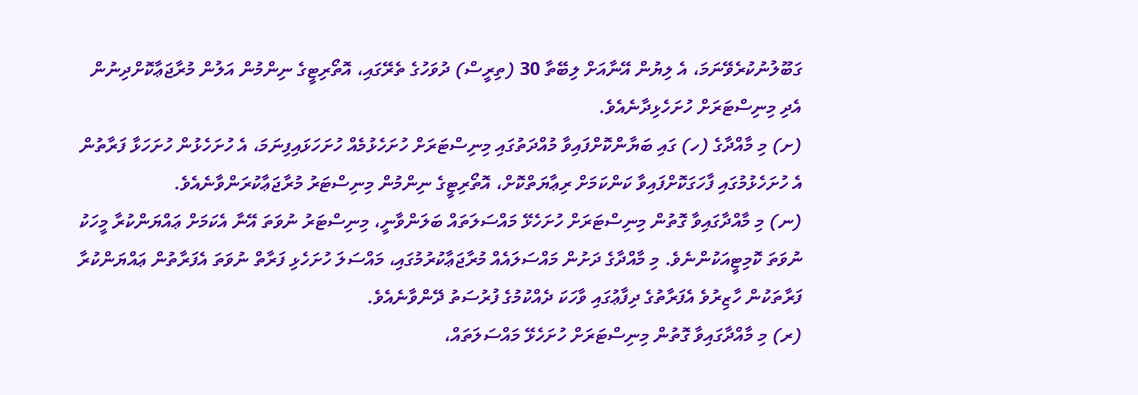ގަބޫލުނުކުރެވޭނަމަ، އެ ލިޔުން އޭނާއަށް ލިބޭތާ 30 (ތިރީސް) ދުވަހުގެ ތެރޭގައި، އޮތޯރިޓީގެ ނިންމުން އަލުން މުރާޖަޢާކޮށްދިނުން އެދި މިނިސްޓަރަށް ހުށަހެޅިދާނެއެވެ.
(ށ) މި މާއްދާގެ (ހ) ގައި ބަޔާންކޮށްފައިވާ މުއްދަތުގައި މިނިސްޓަރަށް ހުށަހެޅުމެއް ހުށަހަޅައިފިނަމަ، އެ ހުށަހެޅުން ހުށަހަޅާ ފަރާތުން އެ ހުށަހެޅުމުގައި ފާހަގަކޮށްފައިވާ ކަންކަމަށް ރިޢާޔަތްކޮށް، އޮތޯރިޓީގެ ނިންމުން މިނިސްޓަރު މުރާޖަޢާކުރަންވާނެއެވެ.
(ނ) މި މާއްދާގައިވާ ގޮތުން މިނިސްޓަރަށް ހުށަހެޅޭ މައްސަލަތައް ބަލަންވާނީ، މިނިސްޓަރު ނުވަތަ އޭނާ އެކަމަށް ޢައްޔަންކުރާ މީހަކު ނުވަތަ ކޮމިޓީއަކުންނެވެ. މި މާއްދާގެ ދަށުން މައްސަލައެއް މުރާޖަޢާކުރުމުގައި، މައްސަލަ ހުށަހެޅި ފަރާތް ނުވަތަ އެފަރާތުން ޢައްޔަންކުރާ ފަރާތަކުން ހާޒިރުވެ އެފަރާތުގެ ދިފާޢުގައި ވާހަކަ ދެއްކުމުގެ ފުރުސަތު ދޭންވާނެއެވެ.
(ރ) މި މާއްދާގައިވާ ގޮތުން މިނިސްޓަރަށް ހުށަހެޅޭ މައްސަލަތައް،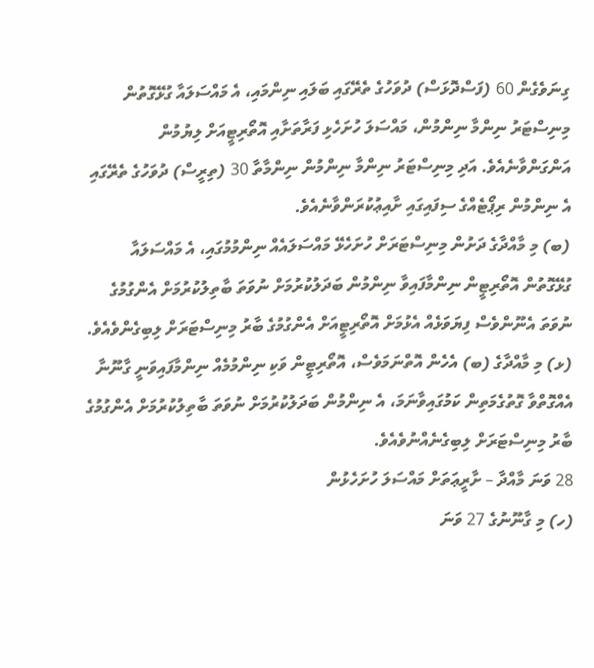ގިނަވެގެން 60 (ފަސްދޮޅަސް) ދުވަހުގެ ތެރޭގައި ބަލައި ނިންމައި، އެ މައްސަލައާ ގުޅޭގޮތުން މިނިސްޓަރު ނިންމާ ނިންމުން، މައްސަލަ ހުށަހެޅި ފަރާތަށާއި އޮތޯރިޓީއަށް ލިޔުމުން އަންގަންވާނެއެވެ. އަދި މިނިސްޓަރު ނިންމާ ނިންމުން ނިންމާތާ 30 (ތިރީސް) ދުވަހުގެ ތެރޭގައި އެ ނިންމުން ރިޕޯޓެއްގެ ސިފައިގައި ށާއިޢުކުރަންވާނެއެވެ.
(ބ) މި މާއްދާގެ ދަށުން މިނިސްޓަރަށް ހުށަހެޅޭ މައްސަލައެއް ނިންމުމުގައި، އެ މައްސަލައާ ގުޅޭގޮތުން އޮތޯރިޓީން ނިންމާފައިވާ ނިންމުން ބަދަލުކުރުމަށް ނުވަތަ ބާތިލުކުރުމަށް އެންގުމުގެ ނުވަތަ އެނޫންވެސް ފިޔަވަޅެއް އެޅުމަށް އޮތޯރިޓީއަށް އެންގުމުގެ ބާރު މިނިސްޓަރަށް ލިބިގެންވެއެވެ.
(ޅ) މި މާއްދާގެ (ބ) އެހެން އޮތްނަމަވެސް، އޮތޯރިޓީން ވަކި ނިންމުމެއް ނިންމާފައިވަނީ ގާނޫނާ އެއްގޮތްވާ ގޮތުގެމަތިން ކަމުގައިވާނަމަ، އެ ނިންމުން ބަދަލުކުރުމަށް ނުވަތަ ބާތިލުކުރުމަށް އެންގުމުގެ ބާރު މިނިސްޓަރަށް ލިބިގެނެއްނުވެއެވެ.
28 ވަނަ މާއްދާ – ށާރީޢަތަށް މައްސަލަ ހުށަހެޅުން
(ހ) މި ގާނޫނުގެ 27 ވަނަ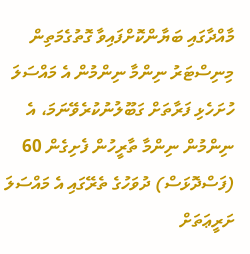މާއްދާގައި ބަޔާންކޮށްފައިވާ ގޮތުގެމަތިން މިނިސްޓަރު ނިންމާ ނިންމުން އެ މައްސަލަ ހުށަހެޅި ފަރާތަށް ގަބޫލުނުކުރެވޭނަމަ، އެ ނިންމުން ނިންމާ ތާރީހުން ފެށިގެން 60 (ފަސްދޮޅަސް) ދުވަހުގެ ތެރޭގައި އެ މައްސަލަ ށަރީޢަތަށް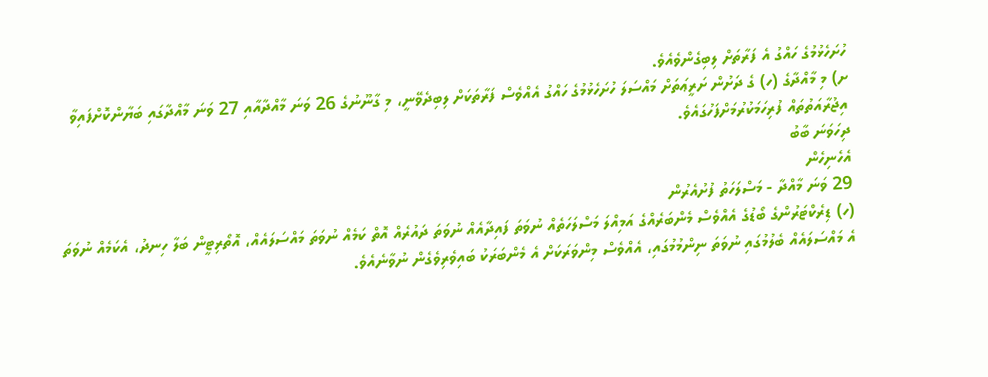ހުށަހެޅުމުގެ ހައްގު އެ ފަރާތަށް ލިބިގެންވެއެވެ.
ށ) މި މާއްދާގެ (ހ) ގެ ދަށުން ށަރީޢަތަށް މައްސަލަ ހުށަހެޅުމުގެ ހައްގު އެއްވެސް ފަރާތަކަށް ލިބިދެވޭނީ، މި ގާނޫނުގެ 26 ވަނަ މާއްދާއާއި 27 ވަނަ މާއްދާގައި ބަޔާންކޮށްފައިވާ އިޖުރާއަތުތައް ފުރިހަމަކުރުމަށްފަހުގައެވެ.
ދިހަވަނަ ބާބު
އެހެނިހެން
29 ވަނަ މާއްދާ - މަސްލަހަތު ފުށުއެރުން
(ހ) ޑިރެކްޓަރުންގެ ބޯޑުގެ އެއްވެސް މެންބަރެއްގެ އަމިއްލަ މަސްލަހަތެއް ނުވަތަ ފައިދާއެއް ނުވަތަ ދައުރެއް އޮތް ކަމެއް ނުވަތަ މައްސަލައެއް، އޮތޯރިޓީން ބަލާ ހިނދު، އެކަމެއް ނުވަތަ އެ މައްސަލައެއް ބެލުމުގައި ނުވަތަ ނިންމުމުގައި، އެއްވެސް މިންވަރަކަށް އެ މެންބަރަކު ބައިވެރިވެގެން ނުވާނެއެވެ.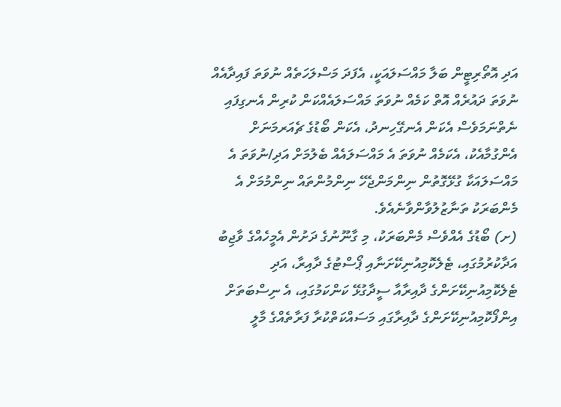އަދި އޮތޯރިޓީން ބަލާ މައްސަލައަކީ، އެފަދަ މަސްލަހަތެއް ނުވަތަ ފައިދާއެއް ނުވަތަ ދައުރެއް އޮތް ކަމެއް ނުވަތަ މައްސަލައެއްކަން ކުރިން އެނގިފައި ނެތްނަމަވެސް އެކަން އެނގޭހިނދު، އެކަން ބޯޑުގެ ޗެއަރމަނަށް އެންގުމާއެކު، އެކަމެއް ނުވަތަ އެ މައްސަލައެއް ބެލުމަށް އަދި/ނުވަތަ އެ މައްސަލައަކާ ގުޅޭގޮތުން ނިންމަންޖެހޭ ނިންމުންތައް ނިންމުމަށް އެ މެންބަރަކު ތަނާޒުލުވާންވާނެއެވެ.
(ށ) ބޯޑުގެ އެއްވެސް މެންބަރަކު، މި ގާނޫނުގެ ދަށުން އެމީހެއްގެ ވާޖިބު އަދާކުރުމުގައި، ޓެލެކޮމިއުނިކޭށަނާއި ޕޯސްޓުގެ ދާއިރާ، އަދި ޓެލެކޮމިއުނިކޭށަންގެ ދާއިރާއާ ސީދާގުޅޭ ކަންކަމުގައި، އެ ނިސްބަތަށް އިންފޯކޮމިއުނިކޭށަންގެ ދާއިރާގައި މަސައްކަތްކުރާ ފަރާތެއްގެ މާލީ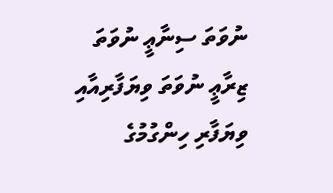ނުވަތަ ސިނާޢީ ނުވަތަ ޒިރާޢީ ނުވަތަ ވިޔަފާރިއާއި ވިޔަފާރި ހިންގުމުގެ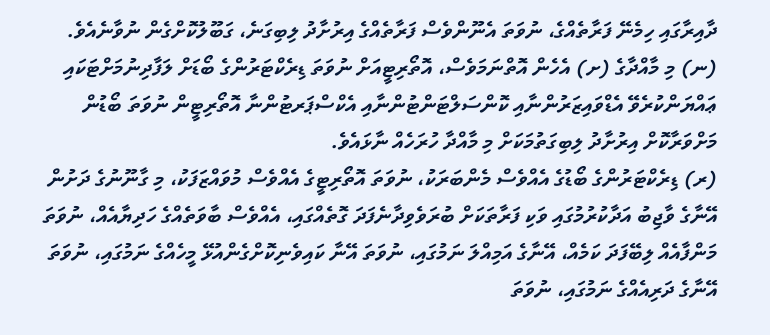ދާއިރާގައި ހިމެނޭ ފަރާތެއްގެ، ނުވަތަ އެނޫންވެސް ފަރާތެއްގެ އިރުށާދު ލިބިގަނެ، ގަބޫލުކޮށްގެން ނުވާނެއެވެ.
(ނ) މި މާއްދާގެ (ށ) އެހެން އޮތްނަމަވެސް، އޮތޯރިޓީއަށް ނުވަތަ ޑިރެކްޓަރުންގެ ބޯޑަށް ލަފާދިނުމަށްޓަކައި ޢައްޔަންކުރެވޭ އެޑްވައިޒަރުންނާއި ކޮންސަލްޓަންޓުންނާއި އެކްސްޕަރޓުންނާ އޮތޯރިޓީން ނުވަތަ ބޯޑުން މަށްވަރާކޮށް އިރުށާދު ލިބިގަތުމަކަށް މި މާއްދާ ހުރަހެއް ނާޅައެވެ.
(ރ) ޑިރެކްޓަރުންގެ ބޯޑުގެ އެއްވެސް މެންބަރަކު، ނުވަތަ އޮތޯރިޓީގެ އެއްވެސް މުވައްޒަފަކު، މި ގާނޫނުގެ ދަށުން އޭނާގެ ވާޖިބު އަދާކުރުމުގައި ވަކި ފަރާތަކަށް ބުރަވެވިދާނެފަދަ ގޮތެއްގައި، އެއްވެސް ބާވަތެއްގެ ހަދިޔާއެއް، ނުވަތަ މަންފާއެއް ލިބޭފަދަ ކަމެއް، އޭނާގެ އަމިއްލަ ނަމުގައި، ނުވަތަ އޭނާ ކައިވެނިކޮށްގެންއުޅޭ މީހެއްގެ ނަމުގައި، ނުވަތަ އޭނާގެ ދަރިއެއްގެ ނަމުގައި، ނުވަތަ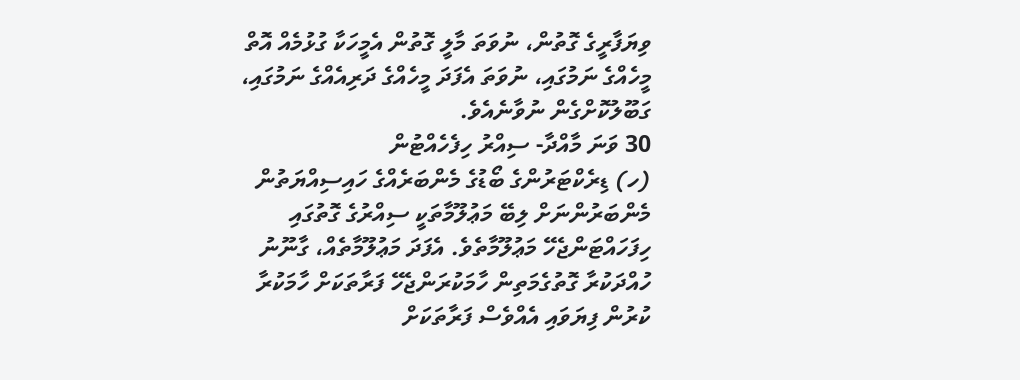ވިޔަފާރީގެ ގޮތުން، ނުވަތަ މާލީ ގޮތުން އެމީހަކާ ގުޅުމެއް އޮތް މީހެއްގެ ނަމުގައި، ނުވަތަ އެފަދަ މީހެއްގެ ދަރިއެއްގެ ނަމުގައި، ގަބޫލުކޮށްގެން ނުވާނެއެވެ.
30 ވަނަ މާއްދާ- ސިއްރު ހިފެހެއްޓުން
(ހ) ޑިރެކްޓަރުންގެ ބޯޑުގެ މެންބަރެއްގެ ހައިސިއްޔަތުން މެންބަރުންނަށް ލިބޭ މަޢުލޫމާތަކީ ސިއްރުގެ ގޮތުގައި ހިފަހައްޓަންޖެހޭ މަޢުލޫމާތެވެ. އެފަދަ މަޢުލޫމާތެއް، ގާނޫނު ހުއްދަކުރާ ގޮތުގެމަތިން ހާމަކުރަންޖެހޭ ފަރާތަކަށް ހާމަކުރާ ކުރުން ފިޔަވައި އެއްވެސް ފަރާތަކަށް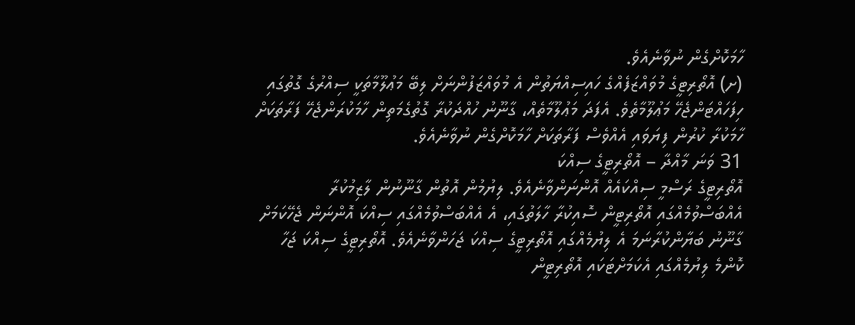ހާމަކޮށްގެން ނުވާނެއެވެ.
(ށ) އޮތޯރިޓީގެ މުވައްޒަފެއްގެ ހައިސިއްޔަތުން އެ މުވައްޒަފުންނަށް ލިބޭ މަޢުލޫމާތަކީ ސިއްރުގެ ގޮތުގައި ހިފަހައްޓަންޖެހޭ މަޢުލޫމާތެވެ. އެފަދަ މަޢުލޫމާތެއް، ގާނޫނު ހުއްދަކުރާ ގޮތުގެމަތިން ހާމަކުރަންޖެހޭ ފަރާތަކަށް ހާމަކުރާ ކުރުން ފިޔަވައި އެއްވެސް ފަރާތަކަށް ހާމަކޮށްގެން ނުވާނެއެވެ.
31 ވަނަ މާއްދާ – އޮތޯރިޓީގެ ސިއްކަ
އޮތޯރިޓީގެ ރަސްމީ ސިއްކައެއް އޮންނަންވާނެއެވެ. ލިޔުމުން އޮތުން ގާނޫނުން ލާޒިމުކުރާ އެއްބަސްވުމެއްގައި އޮތޯރިޓީން ސޮއިކުރާ ހާލަތުގައި، އެ އެއްބަސްވުމެއްގައި ސިއްކަ އޮންނަން ޖެހޭކަމަށް ގާނޫނު ބަޔާންކުރާނަމަ އެ ލިޔުމެއްގައި އޮތޯރިޓީގެ ސިއްކަ ޖަހަންވާނެއެވެ. އޮތޯރިޓީގެ ސިއްކަ ޖަހާ ކޮންމެ ލިޔުމެއްގައި އެކަމަށްޓަކައި އޮތޯރިޓީން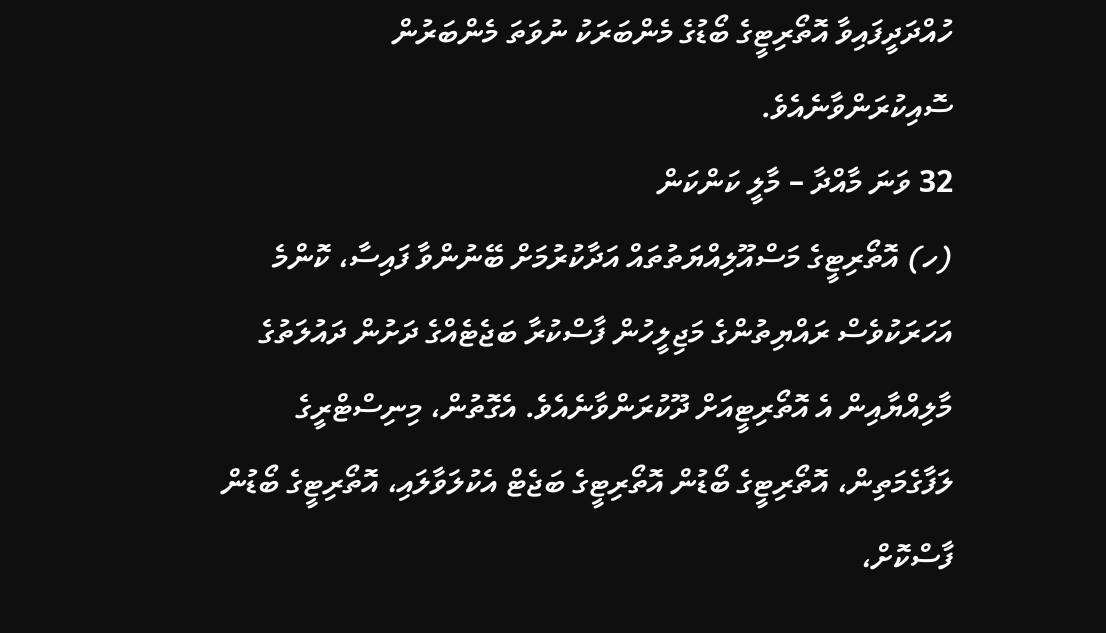ހުއްދަދީފައިވާ އޮތޯރިޓީގެ ބޯޑުގެ މެންބަރަކު ނުވަތަ މެންބަރުން ސޮއިކުރަންވާނެއެވެ.
32 ވަނަ މާއްދާ – މާލީ ކަންކަން
(ހ) އޮތޯރިޓީގެ މަސްއޫލިއްޔަތުތައް އަދާކުރުމަށް ބޭނުންވާ ފައިސާ، ކޮންމެ އަހަރަކުވެސް ރައްޔިތުންގެ މަޖިލީހުން ފާސްކުރާ ބަޖެޓެއްގެ ދަށުން ދައުލަތުގެ މާލިއްޔާއިން އެ އޮތޯރިޓީއަށް ދޫކުރަންވާނެއެވެ. އެގޮތުން، މިނިސްޓްރީގެ ލަފާގެމަތިން، އޮތޯރިޓީގެ ބޯޑުން އޮތޯރިޓީގެ ބަޖެޓް އެކުލަވާލައި، އޮތޯރިޓީގެ ބޯޑުން ފާސްކޮށް،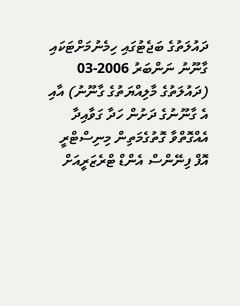ދައުލަތުގެ ބަޖެޓުގައި ހިމެނުމަށްޓަކައި ގާނޫނު ނަންބަރު 2006-03 (ދައުލަތުގެ މާލިއްޔަތުގެ ގާނޫނު) އާއި އެ ގާނޫނުގެ ދަށުން ހަދާ ގަވާއިދާ އެއްގޮތްވާ ގޮތުގެމަތިން މިނިސްޓްރީ އޮފް ފިނޭންސް އެންޑް ޓްރެޒަރީއަށް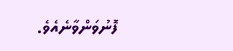ފޮނުވަންވާނެއެވެ.